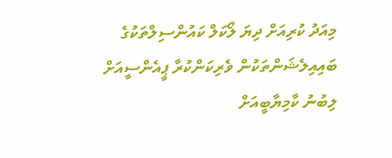މިއަދު ކުރިއަށް ދިޔަ ލޯކަލް ކައުންސިލްތަކުގެ ބައިއިލެޝަންތަކުން ވެރިކަންކުރާ ޕީއެންސީއަށް ލިބުނު ކާމިޔާބީއަށް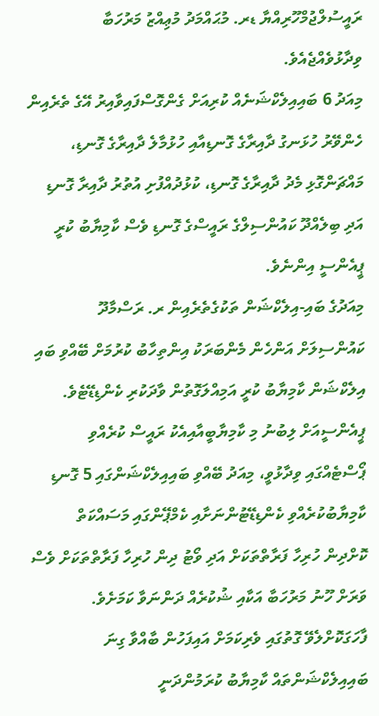ރައީސުލްޖުމްހޫރިއްޔާ ޑރ. މުޙައްމަދު މުޢިއްޒު މަރުހަބާ ވިދާޅުވެއްޖެއެވެ.
މިއަދު 6 ބައިއިލެކްޝަނެއް ކުރިއަށް ގެންގޮސްފައިވާއިރު އޭގެ ތެރެއިން ހެންވޭރު ހުޅަނގު ދާއިރާގެ ގޮނޑިއާއި ހުޅުމާލެ ދާއިރާގެ ގޮނޑި، މައްޗަންގޮޅި މެދު ދާއިރާގެ ގޮނޑި، ކުޅުދުއްފުށި އުތުރު ދާއިރާ ގޮނޑި އަދި ބިލެއްދޫ ކައުންސިލްގެ ރައީސްގެ ގޮނޑި ވެސް ކާމިޔާބު ކުރީ ޕީއެންސީ އިންނެވެ.
މިއަދުގެ ބައި-އިލެކްޝަން ތަކުގެތެރެއިން ރ. ރަސްމާދޫ ކައުންސިލަށް އަންހެން މެންބަރަކު އިންތިހާބު ކުރުމަށް ބޭއްވި ބައި އިލެކްޝަން ކާމިޔާބު ކުރީ އަމިއްލަގޮތުން ވާދަކުރި ކެންޑިޑޭޓެވެ.
ޕީއެންސީއަށް ލިބުނު މި ކާމިޔާބީއާއިއެކު ރައީސް ކުރެއްވި ޕޯސްޓެއްގައި ވިދާޅުވީ، މިއަދު ބޭއްވި ބައިއިލެކްޝަންގައި 5 ގޮނޑި ކާމިޔާބުކުރެއްވި ކެންޑިޑޭޓުންނަށާއި ކެމްޕޭންގައި މަސައްކަތް ކޮށްދިން ހުރިހާ ފަރާތްތަކަށް އަދި ވޯޓު ދިން ހުރިހާ ފަރާތްތަކަށް ވެސް ވަރަށް ހޫނު މަރުހަބާ އަކާއި ޝުކުރެއް ދަންނަވާ ކަމަށެވެ.
ފާހަގަކޮށްލެވޭ ގޮތުގައި ވެރިކަމަށް އައިފަހުން ބާއްވާ ގިނަ ބައިއިލެކްޝަންތައް ކާމިޔާބު ކުރަމުންދަނީ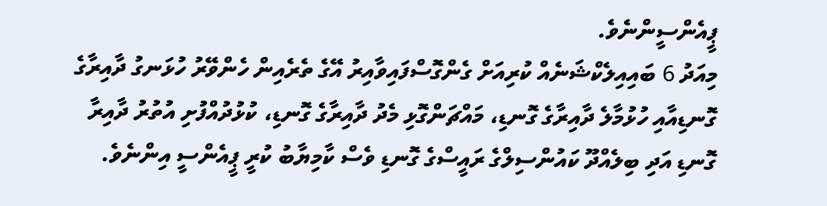ޕީއެންސީންނެވެ.
މިއަދު 6 ބައިއިލެކްޝަނެއް ކުރިއަށް ގެންގޮސްފައިވާއިރު އޭގެ ތެރެއިން ހެންވޭރު ހުޅަނގު ދާއިރާގެ ގޮނޑިއާއި ހުޅުމާލެ ދާއިރާގެ ގޮނޑި، މައްޗަންގޮޅި މެދު ދާއިރާގެ ގޮނޑި، ކުޅުދުއްފުށި އުތުރު ދާއިރާ ގޮނޑި އަދި ބިލެއްދޫ ކައުންސިލްގެ ރައީސްގެ ގޮނޑި ވެސް ކާމިޔާބު ކުރީ ޕީއެންސީ އިންނެވެ.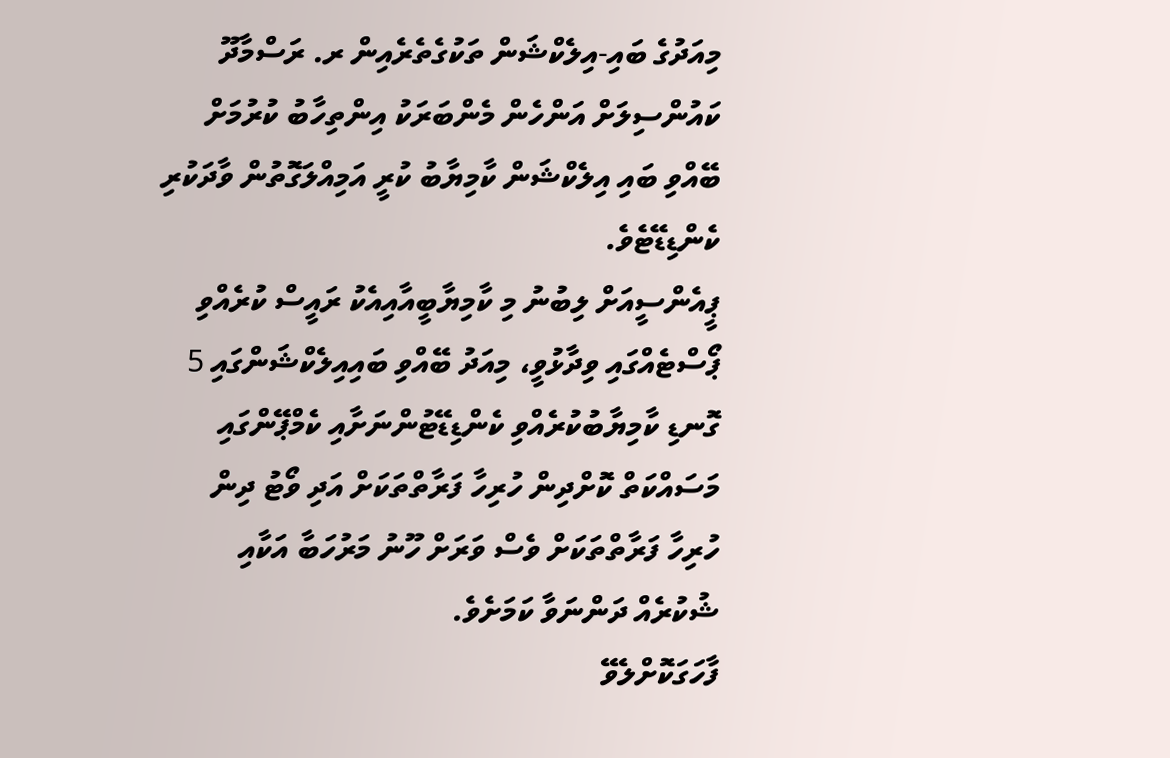މިއަދުގެ ބައި-އިލެކްޝަން ތަކުގެތެރެއިން ރ. ރަސްމާދޫ ކައުންސިލަށް އަންހެން މެންބަރަކު އިންތިހާބު ކުރުމަށް ބޭއްވި ބައި އިލެކްޝަން ކާމިޔާބު ކުރީ އަމިއްލަގޮތުން ވާދަކުރި ކެންޑިޑޭޓެވެ.
ޕީއެންސީއަށް ލިބުނު މި ކާމިޔާބީއާއިއެކު ރައީސް ކުރެއްވި ޕޯސްޓެއްގައި ވިދާޅުވީ، މިއަދު ބޭއްވި ބައިއިލެކްޝަންގައި 5 ގޮނޑި ކާމިޔާބުކުރެއްވި ކެންޑިޑޭޓުންނަށާއި ކެމްޕޭންގައި މަސައްކަތް ކޮށްދިން ހުރިހާ ފަރާތްތަކަށް އަދި ވޯޓު ދިން ހުރިހާ ފަރާތްތަކަށް ވެސް ވަރަށް ހޫނު މަރުހަބާ އަކާއި ޝުކުރެއް ދަންނަވާ ކަމަށެވެ.
ފާހަގަކޮށްލެވޭ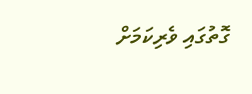ގޮތުގައި ވެރިކަމަށް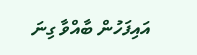އައިފަހުން ބާއްވާ ގިނަ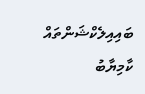ބައިއިލެކްޝަންތައް ކާމިޔާބު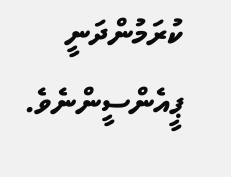ކުރަމުންދަނީ ޕީއެންސީންނެވެ.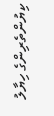ކިޔުންތެރިންގެ ހިޔާލު